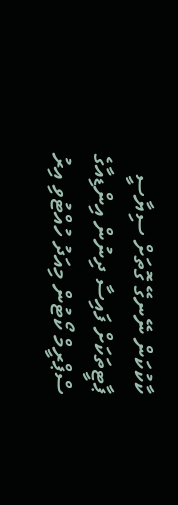ކާކުކަން ނޭނގޭ ގޮތަށް ސިޔާސީ ޕާޓީތަކަށް ފައިސާ ދިނުން އިންޑިއާގެ ސްޕްރީމް ކޯޓުން މިއަދު ހުއްޓުވި އިރު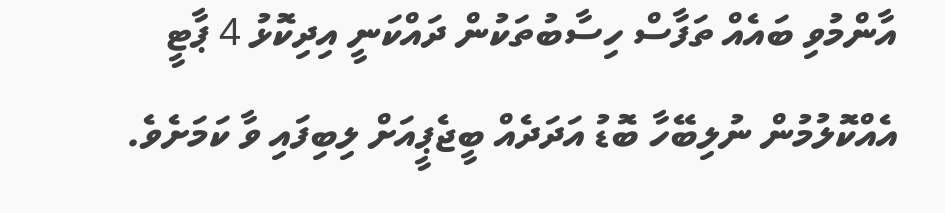އާންމުވި ބައެއް ތަފާސް ހިސާބުތަކުން ދައްކަނީ އިދިކޮޅު 4 ޕާޓީ އެއްކޮލުމުން ނުލިބޭހާ ބޮޑު އަދަދެއް ބީޖެޕީއަށް ލިބިފައި ވާ ކަމަށެވެ.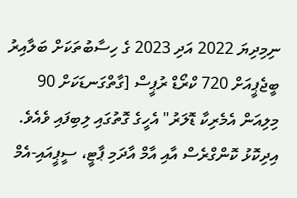ނިމިދިޔަ 2022 އަދި 2023 ގެ ހިސާބުތަކަށް ބަލާއިރު ބީޖެޕީއަށް 720 ކްރޯޑް ރުޕީސް [ގާތްގަނޑަކަށް 90 މިލިއަން އެމެރިކާ ޑޮލަރު" އެހީގެ ގޮތުގައި ލިބިފައި ވެއެވެ. އިދިކޮޅު ކޮންގްރެސް އާއި އާމް އާދަމި ޕާޓީ، ސީޕީއައި-އެމް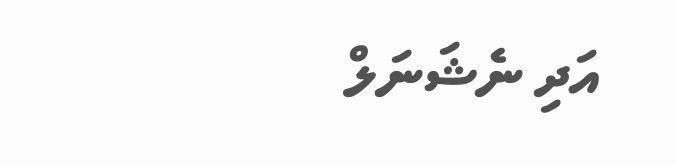އަދި ނެޝަނަލް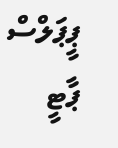ޕީޕަލްސް ޕާޓީ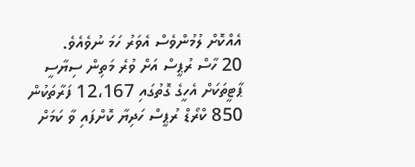އެއްކޮށް ލުމުންވެސް އެވަރު ހަމަ ނުވެއެވެ.
20 ހާސް ރުޕީސް އަށް ވުރެ މަތިން ސިޔާސީ ޕާޓީތަކަށް އެހީގެ ގޮތުގައި 12،167 ފަރާތަކުން 850 ކްރޯޑް ރުޕީސް ހަދިޔާ ކޮށްފައި ވާ ކަމަށް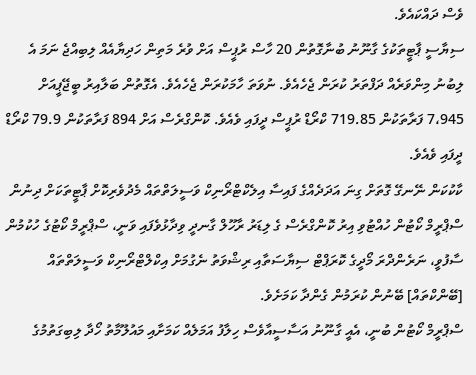ވެސް ދައްކައެވެ.
ސިޔާސީ ޕާޓީތަކުގެ ގާނޫނު ބުނާގޮތުން 20 ހާސް ރުޕީސް އަށް ވުރެ މަތިން ހަދިޔާއެއް ލިބިއްޖެ ނަމަ އެ ލިބުނު މިންވަރެއް ދަފްތަރު ކުރަން ޖެހެއެވެ. ނުވަތަ ހާމަކުރަން ޖެހެއެވެ. އެގޮތުން ބަލާއިރު ބީޖޭޕީއަށް 7،945 ފަރާތަކުން 719.85 ކްރޯޑް ރުޕީސް ދީފައި ވެއެވެ. ކޮންގްރެސް އަށް 894 ފަރާތަކުން 79.9 ކްރޯޑް ދީފައި ވެއެވެ.
ކާކުކަން ނޭނގޭ ގޮތަށް ގިނަ އަދަދެއްގެ ފައިސާ އިލެކްޓްރޯނިކް ވަސީލަތްތައް މެދުވެރިކޮށް ޕާޓީތަކަށް ދިނުން ސްޕްރީމް ކޯޓުން ހުއްޓުވި އިރު ކޮންގްރެސް ގެ ލިޑަރު ރާހޫލް ގާނދީ ވިދާޅުވެފައި ވަނީ، ސްޕްރީމް ކޯޓުގެ ހުކުމުން ސާފުވީ، ނަރެންދްރަ މޯދީގެ ކޮރަޕްޓް ސިޔާސަތާއި ރިޝްވަތު ނެގުމަށް އިކްލްޓްރޯނިކް ވަސީލަތްތައް [ބޭންކްތައް] ބޭނުން ކުރަމުން ގެންދާ ކަމަށެވެ.
ސްޕްރީމް ކޯޓުން ބުނީ، އެއީ ގާނޫނު އަސާސީއާވެސް ހިލާފު އަމަލެއް ކަމަށާއި މައުލޫމާތު ހޯދާ ލިބިގަތުމުގެ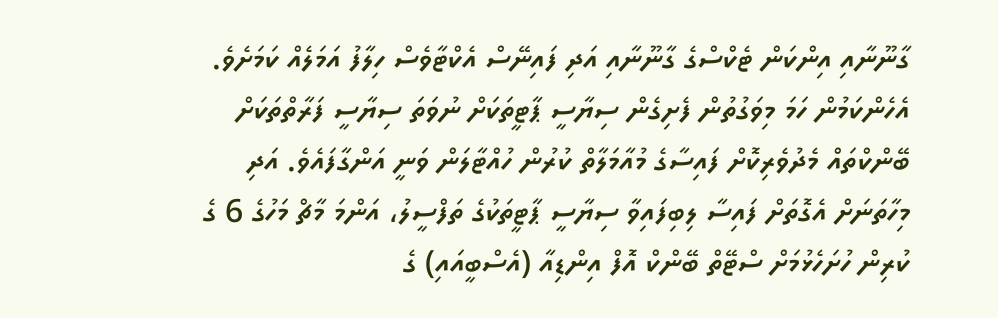ގާނޫނާއި އިންކަން ޓެކްސްގެ ގާނޫނާއި އަދި ފައިނޭސް އެކްޓާވެސް ހިލާފު އަމަލެއް ކަމަށެވެ.
އެހެންކަމުން ހަމަ މިވަގުތުން ފެށިގެން ސިޔާސީ ޕާޓީތަކަށް ނުވަތަ ސިޔާސީ ފަރާތްތަކަށް ބޭންކްތައް މެދުވެރިކޮށް ފައިސާގެ މުއާމަލާތް ކުރުން ހުއްޓާލަން ވަނީ އަންގާފައެވެ. އަދި މިހާތަނަށް އެގޮތަށް ފައިސާ ލިބިފައިވާ ސިޔާސީ ޕާޓީތަކުގެ ތަފްސީލު، އަންމަ މާޗް މަހުގެ 6 ގެ ކުރިން ހުށަހެޅުމަށް ސްޓޭތް ބޭންކް އޮފް އިންޑިއާ (އެސްބީއައި) ގެ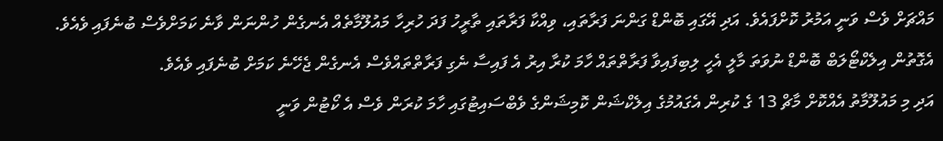މައްޗަށް ވެސް ވަނީ އަމުރު ކޮށްފައެވެ. އަދި އޭގައި ބޮންޑް ގަންނަ ފަރާތައި، ވިއްކާ ފަރާތައި ތާރީހު ފަދަ ހުރިހާ މައުލޫމާތެއް އެނގެން ހުންނަން ވާނެ ކަމަށްވެސް ބުނެފައި ވެއެވެ.
އެގޮތުން އިލެކްޓޯލަބް ބޮންޑް ނުވަތަ މާލީ އެހީ ލިބިފައިވާ ފަރާތްތައް ހާމަ ކުރާ އިރު އެ ފައިސާ ނެގި ފަރާތްތައްވެސް އެނގެން ޖެހޭނެ ކަމަށް ބުނެފައި ވެއެވެ.
އަދި މި މައުލޫމާތު އެއްކޮށް މާޗް 13 ގެ ކުރިން އެގައުމުގެ އިލެކްޝަން ކޮމިޝަންގެ ވެބްސައިޓުގައި ހާމަ ކުރަން ވެސް އެ ކޯޓުން ވަނީ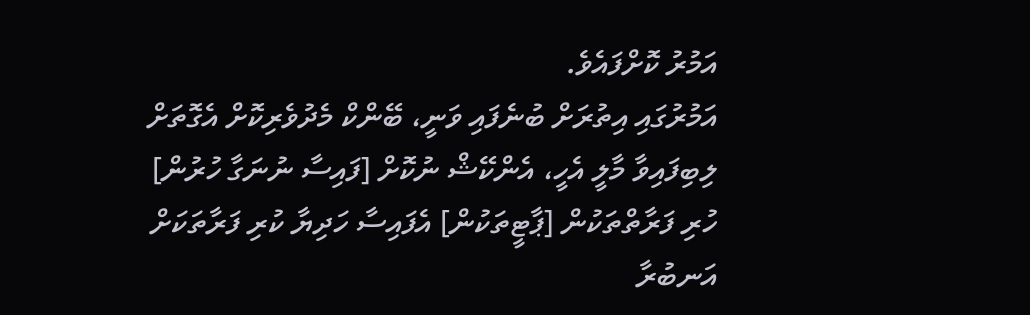އަމުރު ކޮށްފައެވެ.
އަމުރުގައި އިތުރަށް ބުނެފައި ވަނީ، ބޭންކް މެދުވެރިކޮށް އެގޮތަށް ލިބިފައިވާ މާލީ އެހީ، އެންކޭޝް ނުކޮށް [ފައިސާ ނުނަގާ ހުރުން] ހުރި ފަރާތްތަކުން [ޕާޓީތަކުން] އެފައިސާ ހަދިޔާ ކުރި ފަރާތަކަށް އަނބުރާ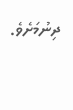ދިނުމަށެވެ.